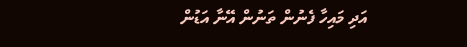އަދި މައިހާ ފެނުން ތަނުން އޭނާ އަޑުން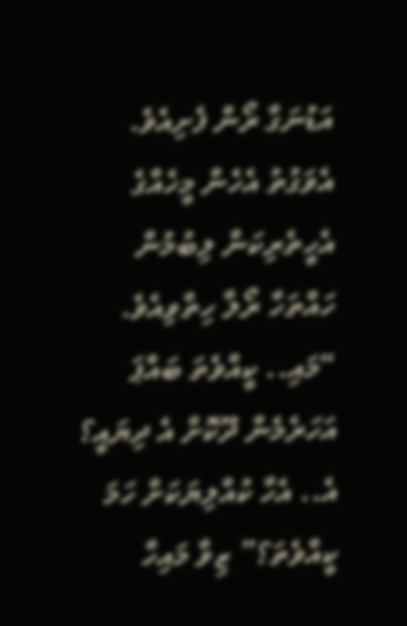އަޑުނަގާ ރޯން ފެށިއެވެ. އެވަގުތު އެހެން މީހެއްގެ އެހީތެރިކަން ލިބުމުން ހައްތަހާ ރޯލާ ހިތްވިއެވެ. “މައި.. ކީއްވެތަ ބައްޕަ އަހަރެމެން ދޫކޮށް އެ ދިޔައީ؟ އެ.. އެހާ ކުއްލިޔަކަށް ހަމަ ކީއްވެތަ؟” ޒިވާ މައިހާ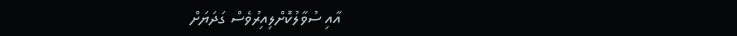އާއި ސުވާލުކޮށްލިއިރުވެސް ގަދަޔަށް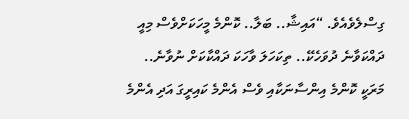ގިސްލެވެއެވެ. “އައިޝާ.. ބަލާ.. ކޮންމެ މީހަކަށްވެސް މިއީ ދައްކަވާނެ ދުވަހެކޭ.. ތިކަހަލަ ވާހަކަ ދައްކާކަށް ނުވާނެ.. މަރަކީ ކޮންމެ އިންސާނަކާއި ވެސް އެންމެ ކައިރީގަ އަދި އެންމެ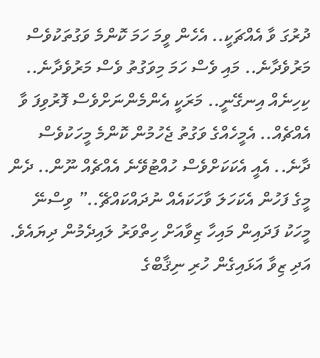ދުރުގަ ވާ އެއްޗަކީ.. އެހެން ވީމަ ހަމަ ކޮންމެ ވަގުތަކުވެސް މަރުވެދާނެ.. މައި ވެސް ހަމަ މިވަގުތު ވެސް މަރުވެދާނެ.. ކިހިނެއް އިނގޭނީ.. މަރަކީ އެންމެންނަށްވެސް ފޮރުވިފަ ވާ އެއްޗެއް.. އެމީހެއްގެ ވަގުތު ޖެހުމުން ކޮންމެ މީހަކުވެސް ދާނެ.. އެއީ އެކަކަށްވެސް ހުއްޓުވޭނެ އެއްޗެއް ނޫން.. ދެން މީގެ ފަހުން އެކަހަލަ ވާހަކައެއް ނުދައްކައްޗޭ..” ވިސްނޭ މީހަކު ފަދައިން މައިހާ ޒިވާއަށް ހިތްވަރު ލައިދެމުން ދިޔައެވެ.
އަދި ޒިވާ އަޅައިގެން ހުރި ނިޤާބްގެ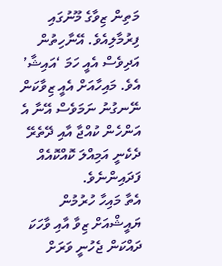މަތިން ޒިވާގެ މޫނުގައި ފިރުމާލިއެވެ. އޭނާހިތުން އަދިވެސް އެއީ ހަމަ ‘އައިޝާ’ އެވެ. މައިހާއަށް އެއީ ޒިވާކަން ނޭނގުނު ނަމަވެސް އޭނާ އެ އަންހެން ކުއްޖާ އާއި ދޭތެރޭ ދެކެނީ އަމިއްލަ ކޮއްކޮއެއް ފަދައިންނެވެ.
އެތާ މައިހާ ހުރުމުން ޔައީޝްއަށް ޒިވާ އާއި ވާހަކަ ދައްކަން ޖެހުނީ ވަރަށް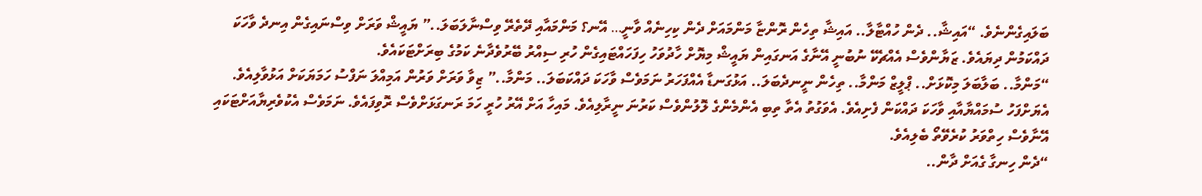ބަލައިގެންނެވެ. “އައިޝާ.. ދެން ހުއްޓާލާ.. އައިޝާ ތިހެން ރޮންޏާ މަންމައަށް ދެން ކިހިނެއް ވާނީ… އޭނ؟ މަންމައާއި ދޭތެރޭ ވިސްނާލަބަލަ..” ޔައީޝް ވަރަށް ވިސްނައިގެން އިނދެ ވާހަކަ ދައްކަމުން ދިޔައެވެ. ޒަޔާންވެސް އެއްޗެކޭ ނުބުނީ އޭނާގެ އަނގައިން ޔައީޝް މިޔޮށް ހާދުވަހު ހިފަހައްޓައިގެން ހުރި ސިއްރު ބޭރުވެދާނެ ކަމުގެ ބިރަށްޓަކައެވެ.
“މަންމާ.. ބަލާބަލަ މިކޮޅަށް.. ޕްލީޒް މަންމާ.. ތިހެން ނީނދެބަލަ.. އަޅުގަނޑާ އެއްފަހަރު ނަމަވެސް ވާހަކަ ދައްކަބަލަ.. މަންމާ..” ޒިވާ ވަރަށް ވަރުން އަމިއްލަ ނަފްސު ހަމަޔަކަށް އަޅުވާލިއެވެ. އެޔަށްފަހު ސުމައްޔާއާއި ވާހަކަ ދައްކަން ފެށިއެވެ. އެވަގުތު އެތާ ތިބި އެންމެންގެ ލޮލުންވެސް ކަރުނަ ނީރާލިއެވެ. މައިހާ އަށް އޭރު ހުރީ ހަމަ ރަނގަޅަށްވެސް ރޮވިފައެވެ. ނަމަވެސް އެކުވެރިޔާއަށްޓަކައި އޭނާވެސް ހިތްވަރު ކުރެވޭތޯ ބެލިއެވެ.
“ދެން ހިނގާ ގެއަށް ދާން..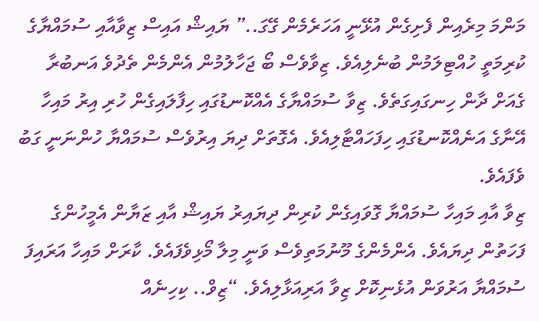މަންމަ މިރެއިން ފެށިގެން އުޅޭނީ އަހަރެމެން ގޭގަ..” ޔައިޝް އައިސް ޒިވާއާއި ސުމައްޔާގެ ކުރިމަތީ ހުއްޓިލަމުން ބުނެލިއެވެ. ޒިވާވެސް ބޯ ޖަހާލުމުން އެންމެން ތެދުވެ އަނބުރާ ގެއަށް ދާން ހިނގައިގަތެވެ. ޒިވާ ސުމައްޔާގެ އެއްކޮނޑުގައި ހިފާލައިގެން ހުރި އިރު މައިހާ އޭނާގެ އަނެއްކޮނޑުގައި ހިފަހައްޓާލިއެވެ. އެގޮތަށް ދިޔަ އިރުވެސް ސުމައްޔާ ހުންނަނީ ގަބު ވެފައެވެ.
ޒިވާ އާއި މައިހާ ސުމައްޔާ ގޮވައިގެން ކުރިން ދިޔައިރު ޔައިޝް އާއި ޒަޔާން އެމީހުންގެ ފަހަތުން ދިޔައެވެ. އެންމެންގެ މޫނުމަތިވެސް ވަނީ މިލާ މޯޅިވެފައެވެ. ކާރަށް މައިހާ އަރައިފަ ސުމައްޔާ އަރުވަން އުޅެނިކޮށް ޒިވާ އަރިއަޅާލިއެވެ. “ޒިވް.. ކިހިނެއް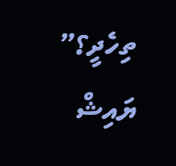ތިހެދީ؟” ޔައިޝް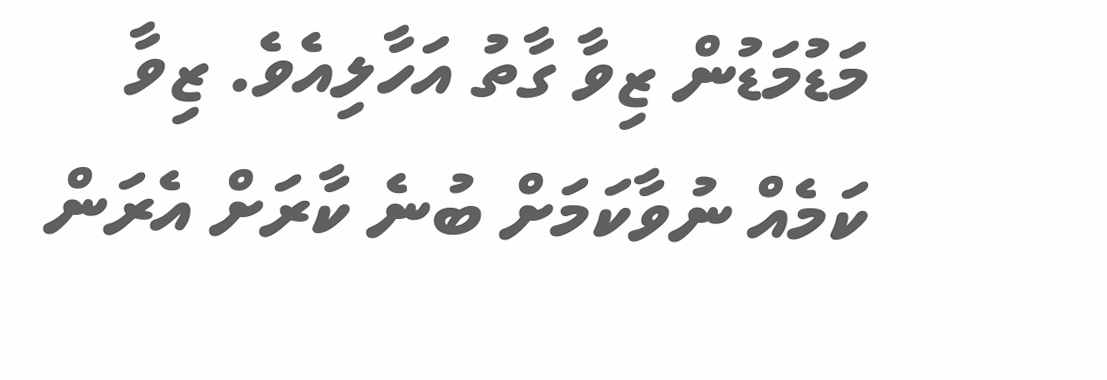މަޑުމަޑުން ޒިވާ ގާތު އަހާލިއެވެ. ޒިވާ ކަމެއް ނުވާކަމަށް ބުނެ ކާރަށް އެރަން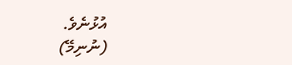އުޅުނެވެ.
(ނުނިމޭ)